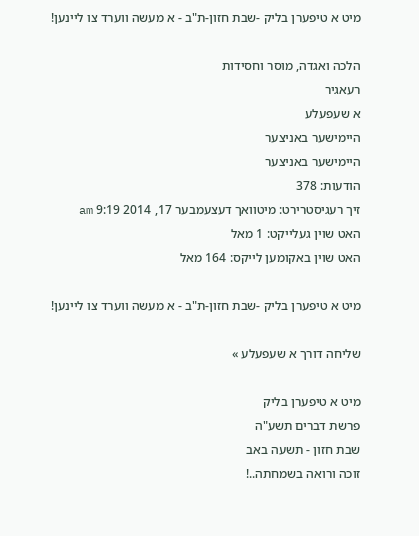מיט א טיפערן בליק -שבת חזון-ת"ב - א מעשה ווערד צו ליינען!

הלכה ואגדה, מוסר וחסידות
רעאגיר
א שעפעלע
היימישער באניצער
היימישער באניצער
הודעות: 378
זיך רעגיסטרירט: מיטוואך דעצעמבער 17, 2014 9:19 am
האט שוין געלייקט: 1 מאל
האט שוין באקומען לייקס: 164 מאל

מיט א טיפערן בליק -שבת חזון-ת"ב - א מעשה ווערד צו ליינען!

שליחה דורך א שעפעלע »

מיט א טיפערן בליק
פרשת דברים תשע"ה
שבת חזון - תשעה באב
זוכה ורואה בשמחתה..!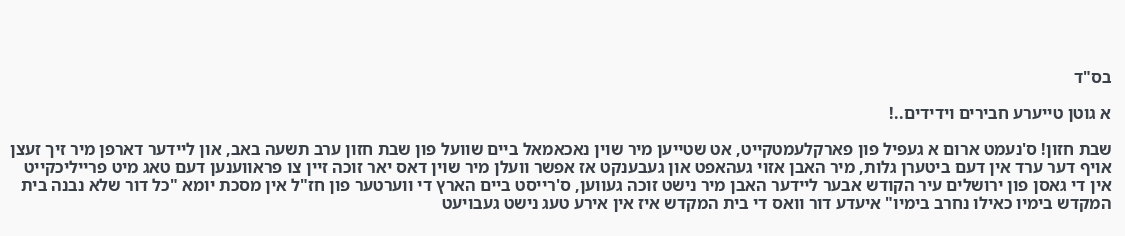בס"ד

א גוטן טייערע חבירים וידידים..!

שבת חזון! ס'נעמט ארום א געפיל פון פארקלעמטקייט, אט שטייען מיר שוין נאכאמאל ביים שוועל פון שבת חזון ערב תשעה באב, און ליידער דארפן מיר זיך זעצן אויף דער ערד אין דעם ביטערן גלות, מיר האבן אזוי געהאפט און געבענקט אז אפשר וועלן מיר שוין דאס יאר זוכה זיין צו פראווענען דעם טאג מיט פרייליכקייט אין די גאסן פון ירושלים עיר הקודש אבער ליידער האבן מיר נישט זוכה געווען, ס'רייסט ביים הארץ די ווערטער פון חז"ל אין מסכת יומא "כל דור שלא נבנה בית המקדש בימיו כאילו נחרב בימיו" איעדע דור וואס די בית המקדש איז אין אירע טעג נישט געבויעט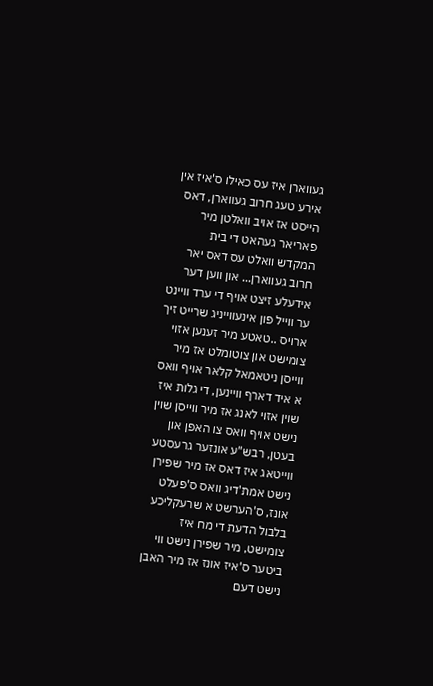געווארן איז עס כאילו ס'איז אין אירע טעג חרוב געווארן, דאס הייסט אז אויב וואלטן מיר פאריאר געהאט די בית המקדש וואלט עס דאס יאר חרוב געווארן... און ווען דער אידעלע זיצט אויף די ערד וויינט ער ווייל פון אינעווייניג שרייט זיך ארויס ..טאטע מיר זענען אזוי צומישט און צוטומלט אז מיר ווייסן ניטאמאל קלאר אויף וואס א איד דארף וויינען, די גלות איז שוין אזוי לאנג אז מיר ווייסן שוין נישט אויף וואס צו האפן און בעטן, רבש"ע אונזער גרעסטע ווייטאג איז דאס אז מיר שפירן נישט אמת'דיג וואס ס'פעלט אונז, ס'הערשט א שרעקליכע בלבול הדעת די מח איז צומישט, מיר שפירן נישט ווי ביטער ס'איז אונז אז מיר האבן נישט דעם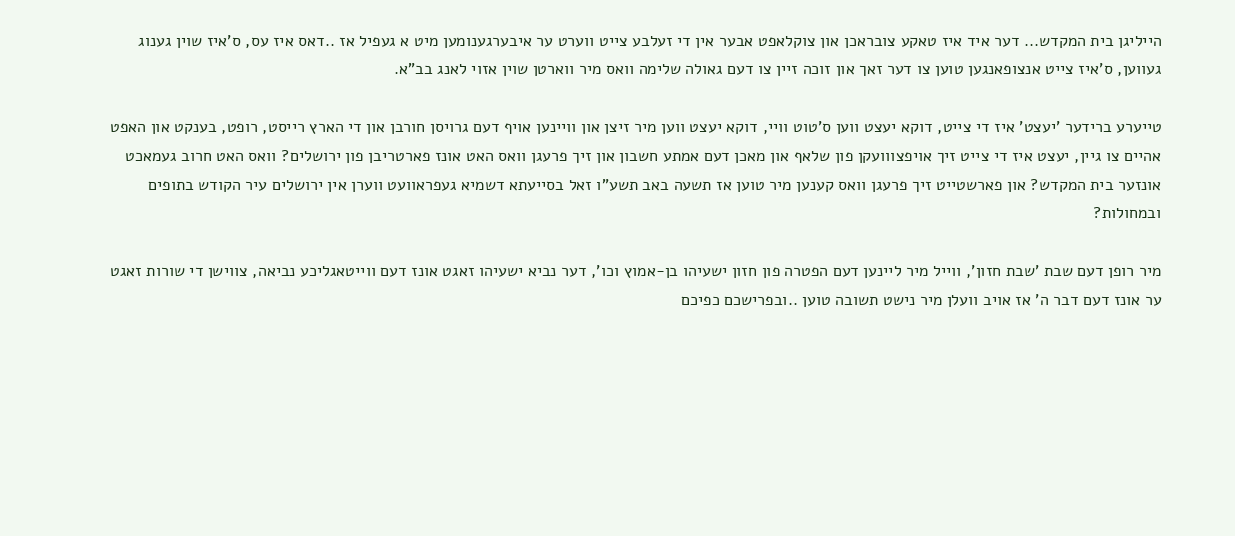הייליגן בית המקדש... דער איד איז טאקע צובראכן און צוקלאפט אבער אין די זעלבע צייט ווערט ער איבערגענומען מיט א געפיל אז ..דאס איז עס, ס'איז שוין גענוג געווען, ס'איז צייט אנצופאנגען טוען צו דער זאך און זוכה זיין צו דעם גאולה שלימה וואס מיר ווארטן שוין אזוי לאנג בב"א.

טייערע ברידער 'יעצט' איז די צייט, דוקא יעצט ווען ס'טוט וויי, דוקא יעצט ווען מיר זיצן און וויינען אויף דעם גרויסן חורבן און די הארץ רייסט, רופט, בענקט און האפט אהיים צו גיין, יעצט איז די צייט זיך אויפצווועקן פון שלאף און מאכן דעם אמתע חשבון און זיך פרעגן וואס האט אונז פארטריבן פון ירושלים? וואס האט חרוב געמאכט אונזער בית המקדש? און פארשטייט זיך פרעגן וואס קענען מיר טוען אז תשעה באב תשע"ו זאל בסייעתא דשמיא געפראוועט ווערן אין ירושלים עיר הקודש בתופים ובמחולות?

מיר רופן דעם שבת 'שבת חזון', ווייל מיר ליינען דעם הפטרה פון חזון ישעיהו בן-אמוץ וכו', דער נביא ישעיהו זאגט אונז דעם ווייטאגליכע נביאה, צווישן די שורות זאגט ער אונז דעם דבר ה' אז אויב וועלן מיר נישט תשובה טוען ..ובפרישכם כפיכם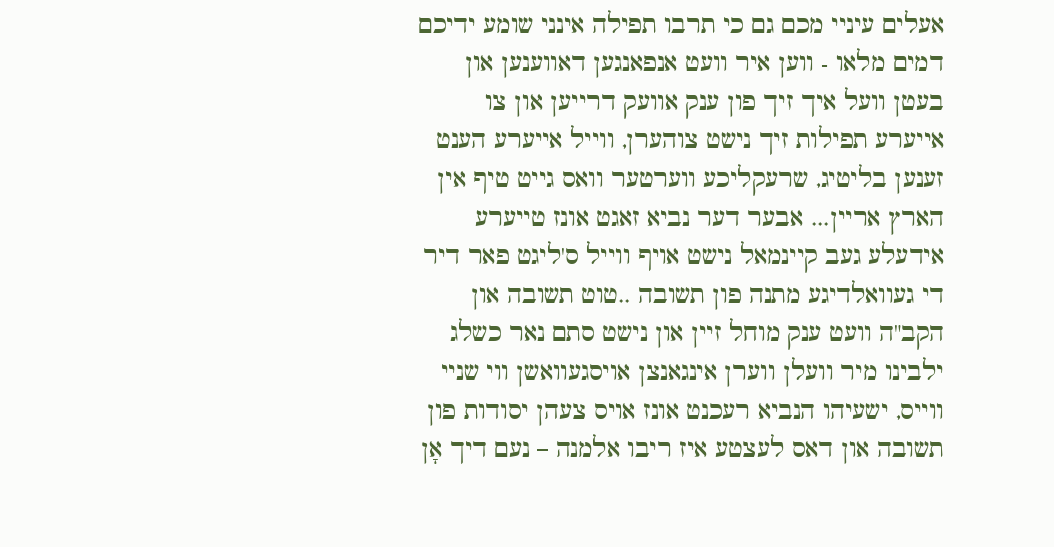אעלים עיניי מכם גם כי תרבו תפילה אינני שומע ידיכם דמים מלאו - ווען איר וועט אנפאנגען דאווענען און בעטן וועל איך זיך פון ענק אוועק דרייען און צו אייערע תפילות זיך נישט צוהערן, ווייל אייערע הענט זענען בליטיג, שרעקליכע ווערטער וואס גייט טיף אין הארץ אריין... אבער דער נביא זאגט אונז טייערע אידעלע געב קיינמאל נישט אויף ווייל ס'ליגט פאר דיר די געוואלדיגע מתנה פון תשובה ..טוט תשובה און הקב"ה וועט ענק מוחל זיין און נישט סתם נאר כשלג ילבינו מיר וועלן ווערן אינגאנצן אויסגעוואשן ווי שניי ווייס, ישעיהו הנביא רעכנט אונז אויס צעהן יסודות פון תשובה און דאס לעצטע איז ריבו אלמנה – נעם דיך אָן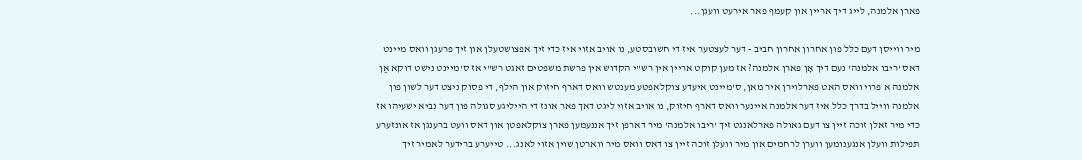פארן אלמנה, לייג דיך אריין און קעמף פאר אירעט וועגן...

מיר ווייסן דעם כלל פון אחרון אחרון חביב - דער לעצטער איז די חשובסטע, נו אויב אזוי איז כדי זיך אפצושטעלן און זיך פרעגן וואס מיינט דאס 'ריבו אלמנה' נעם דיך אָן פארן אלמנה? אז מען קוקט אריין אין רש"י הקדוש אין פרשת משפטים זאגט רש"י אז ס'מיינט נישט דוקא אַן אלמנה א פרוי וואס האט פארלוירן איר מאן, ס'מיינט איעדע צוקלאפטע מענטש וואס דארף חיזוק און הילף, די פסוק ניצט דער לשון פון אלמנה ווייל בדרך כלל איז דער אלמנה איינער וואס דארף חיזוק, נו אויב אזוי ליגט דאך פאר אונז די הייליגע סגולה פון דער נביא ישעיהו אז כדי מיר זאלן זוכה זיין צו דעם גאולה פארלאנגט זיך 'ריבו אלמנה' מיר דארפן זיך אננעמען פארן צוקלאפטן און דאס וועט ברענגן אז אונזערע תפילות וועלן אנגענומען ווערן לרחמים און מיר וועלן זוכה זיין צו דאס וואס מיר ווארטן שוין אזוי לאנג... טייערע ברידער לאמיר זיך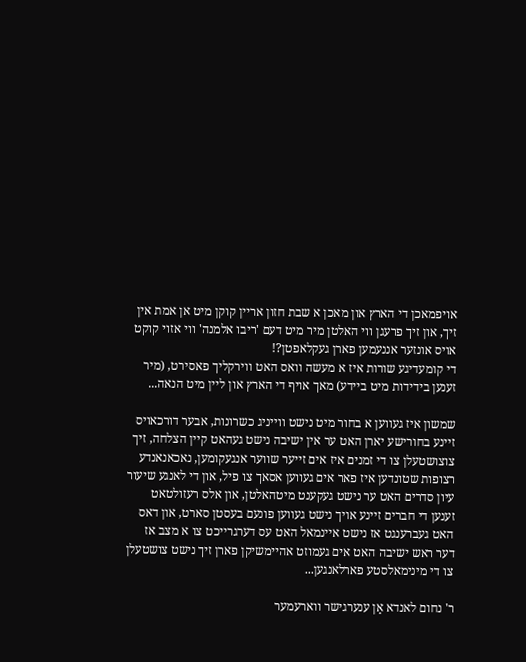אויפמאכן די הארץ און מאכן א שבת חזון אריין קוקן מיט אן אמת אין זיך, און זיך פרעגן ווי האלטן מיר מיט דעם 'ריבו אלמנה' ווי אזוי קוקט אויס אונזער אננעמען פארן געקלאפטן?!
די קומעדיגע שורות איז א מעשה וואס האט ווירקליך פאסירט, (מיר זענען בידידות מיט ביידע) מאך אויף די הארץ און ליין מיט הנאה...

שמשון איז געווען א בחור מיט נישט ווייניג כשרונות, אבער דורכאויס זיינע בחורישע יארן האט ער אין ישיבה נישט געהאט קיין הצלחה, זיך צוצושטעלן צו די זמנים איז אים זייער שווער אנגעקומען, נאכאנאנדע רצופות שטונדען איז פאר אים געווען אסאך צו פיל, און די לאנגע שיעור עיון סדרים האט ער נישט געקענט מיטהאלטן, און אלס רעזולטאט זענען די חברים זיינע אויך נישט געווען פונעם בעסטן סארט, און דאס האט געברענגט אז נישט איינמאל האט עס דערגרייכט צו א מצב אז דער ראש ישיבה האט אים געמוזט אהיימשיקן פארן זיך נישט צושטעלן צו די מינימאלסטע פארלאנגען...

ר' נחום לאנדא אַן ענערגישר ווארעמער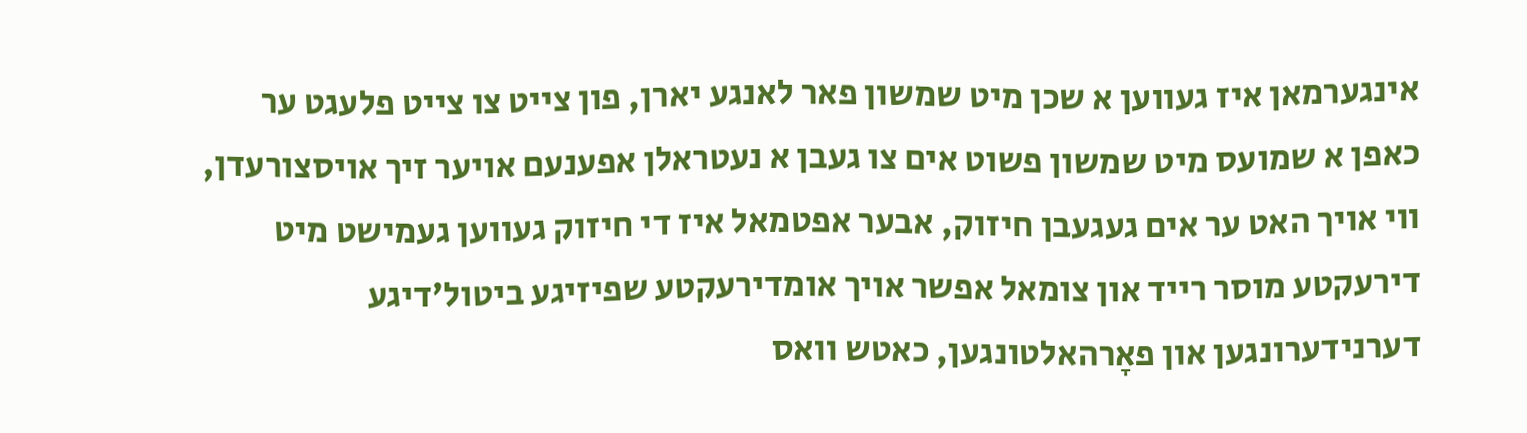אינגערמאן איז געווען א שכן מיט שמשון פאר לאנגע יארן, פון צייט צו צייט פלעגט ער כאפן א שמועס מיט שמשון פשוט אים צו געבן א נעטראלן אפענעם אויער זיך אויסצורעדן, ווי אויך האט ער אים געגעבן חיזוק, אבער אפטמאל איז די חיזוק געווען געמישט מיט דירעקטע מוסר רייד און צומאל אפשר אויך אומדירעקטע שפיזיגע ביטול'דיגע דערנידערונגען און פאָרהאלטונגען, כאטש וואס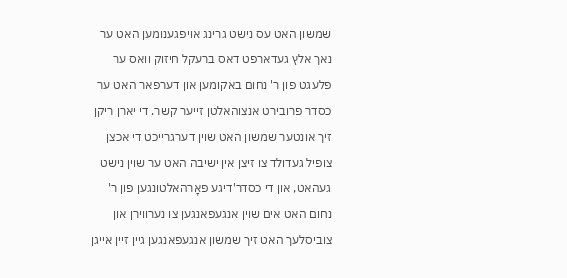שמשון האט עס נישט גרינג אויפגענומען האט ער נאך אלץ געדארפט דאס ברעקל חיזוק וואס ער פלעגט פון ר' נחום באקומען און דערפאר האט ער כסדר פרובירט אנצוהאלטן זייער קשר. די יארן ריקן זיך אונטער שמשון האט שוין דערגרייכט די אכצן צופיל געדולד צו זיצן אין ישיבה האט ער שוין נישט געהאט, און די כסדר'דיגע פאָרהאלטונגען פון ר' נחום האט אים שוין אנגעפאנגען צו נערווירן און צוביסלעך האט זיך שמשון אנגעפאנגען גיין זיין אייגן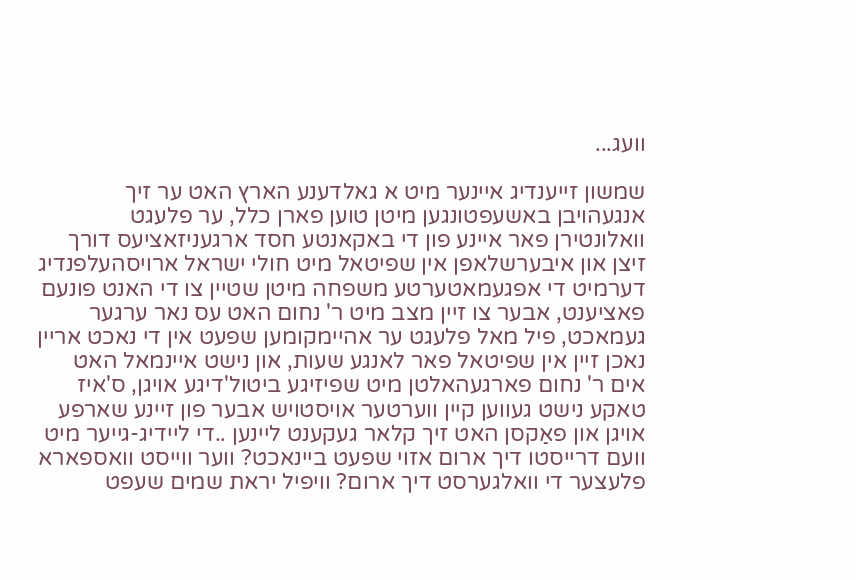וועג...

שמשון זייענדיג איינער מיט א גאלדענע הארץ האט ער זיך אנגעהויבן באשעפטונגען מיטן טוען פארן כלל, ער פלעגט וואלונטירן פאר איינע פון די באקאנטע חסד ארגעניזאציעס דורך זיצן און איבערשלאפן אין שפיטאל מיט חולי ישראל ארויסהעלפנדיג דערמיט די אפגעמאטערטע משפחה מיטן שטיין צו די האנט פונעם פאציענט, אבער צו זיין מצב מיט ר' נחום האט עס נאר ערגער געמאכט, פיל מאל פלעגט ער אהיימקומען שפעט אין די נאכט אריין נאכן זיין אין שפיטאל פאר לאנגע שעות, און נישט איינמאל האט אים ר' נחום פארגעהאלטן מיט שפיזיגע ביטול'דיגע אויגן, ס'איז טאקע נישט געווען קיין ווערטער אויסטויש אבער פון זיינע שארפע אויגן און פאַקסן האט זיך קלאר געקענט ליינען ..די ליידיג-גייער מיט וועם דרייסטו דיך ארום אזוי שפעט ביינאכט? ווער ווייסט וואספארא פלעצער די וואלגערסט דיך ארום? וויפיל יראת שמים שעפט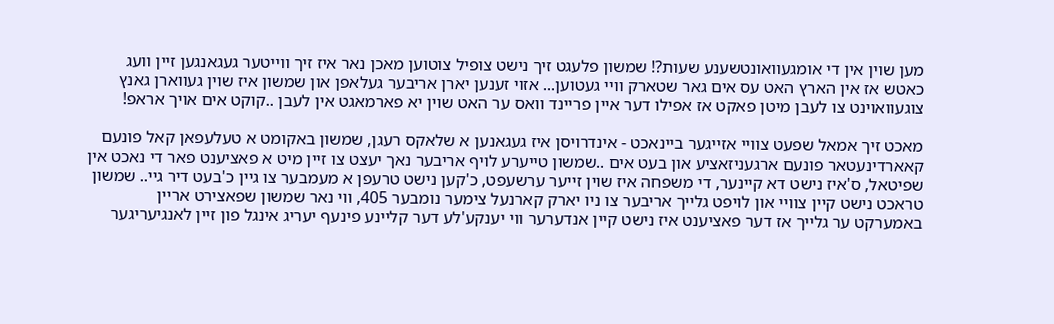מען שוין אין די אומגעוואונטשענע שעות?! שמשון פלעגט זיך נישט צופיל צוטוען מאכן נאר איז זיך ווייטער געגאנגען זיין וועג כאטש אז אין הארץ האט עס אים גאר שטארק וויי געטוען... אזוי זענען יארן אריבער געלאפן און שמשון איז שוין געווארן גאנץ צוגעוואוינט צו לעבן מיטן פאקט אז אפילו דער איין פריינד וואס ער האט שוין יא פארמאגט אין לעבן ..קוקט אים אויך אראפ!

מאכט זיך אמאל שפעט צוויי אזייגער ביינאכט - אינדרויסן איז געגאנען א שלאקס רעגן, שמשון באקומט א טעלעפאן קאל פונעם קאארדינעטאר פונעם ארגעניזאציע און בעט אים ..שמשון טייערע לויף אריבער נאך יעצט צו זיין מיט א פאציענט פאר די נאכט אין שפיטאל, ס'איז נישט דא קיינער, די משפחה איז שוין זייער ערשעפט, כ'קען נישט טרעפן א מעמבער צו גיין כ'בעט דיר גיי.. שמשון טראכט נישט קיין צוויי און לויפט גלייך אריבער צו ניו יארק קארנעל צימער נומבער 405, ווי נאר שמשון שפאצירט אריין באמערקט ער גלייך אז דער פאציענט איז נישט קיין אנדערער ווי יענקע'לע דער קליינע פינעף יעריג אינגל פון זיין לאנגיעריגער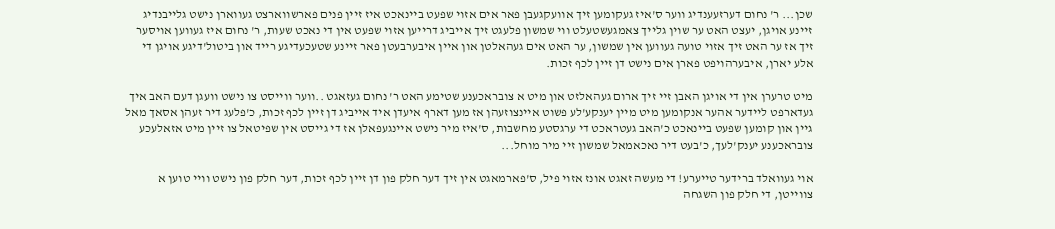שכן... ר' נחום דערזעענדיג ווער ס'איז געקומען זיך אוועקגעבן פאר אים אזוי שפעט ביינאכט איז זיין פנים פארשווארצט געווארן נישט גלייבנדיג זיינע אויגן, יעצט האט ער שוין גלייך צאמגעשטעלט ווי שמשון פלעגט זיך אייביג דרייען אזוי שפעט אין די נאכט שעות, ר' נחום איז געווען אויסער זיך אז ער האט זיך אזוי טועה געווען אין שמשון, ער האט אים געהאלטן און איין איבערבעטן פאר זיינע שטעכעדיגע רייד און ביטול'דיגע אויגן די אלע יארן, איבערהויפט פארן אים נישט דן זיין לכף זכות.

מיט טרערן אין די אויגן האבן זיי זיך ארום געהאלזט און מיט א צובראכענע שטימע האט ר' נחום געזאגט ..ווער ווייסט צו נישט וועגן דעם האב איך געדארפט ליידער אהער אנקומען מיט מיין יענקע'לע פשוט איינצוזעהן אז מען דארף איעדן איד אייביג דן זיין לכף זכות, כ'פלעג דיר זעהן אסאך מאל גיין און קומען שפעט ביינאכט כ'האב געטראכט די ערגסטע מחשבות, ס'איז מיר נישט איינגעפאלן אז די גייסט אין שפיטאל צו זיין מיט אזאלעכע צובראכענע יענק'לעך, כ'בעט דיר נאכאמאל שמשון זיי מיר מוחל...

אוי געוואלד ברידער טייערע! די מעשה זאגט אונז אזוי פיל, ס'פארמאגט אין זיך דער חלק פון דן זיין לכף זכות, דער חלק פון נישט וויי טוען א צווייטן, די חלק פון השגחה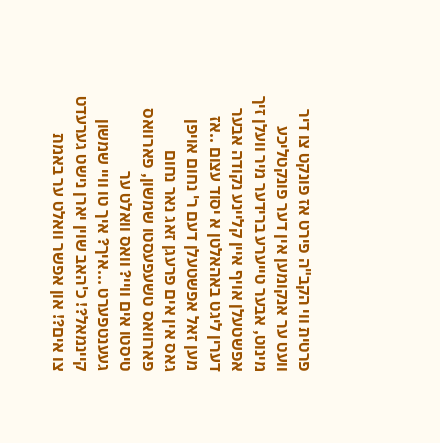פרטית ווי הקב"ה פירט אז פונקט צו דיר וועט ער אנקומען אין דער פונקטליכע מינוט, אבער טייערע ברידער מיר וועלן זיך אפשטעלן אויף איין קליינע נקודה אבער דערין ליגט באהאלטן א יסוד עצום ..אז מען זאל אפשטעלן דעם ר' נחום אויפן גאס אין אים פרעגן זאג נאר נחום פארוואס טשעפעסטו שמשון, פארוואס טיסטו אים וויי? וואס וואלט ער געענטפערט ...איך? איך טו וויי שמשון קיינמאל?! כ'האב שוין יארן נישט גערעדט צו אים?! און אפשר וואלט ער באמת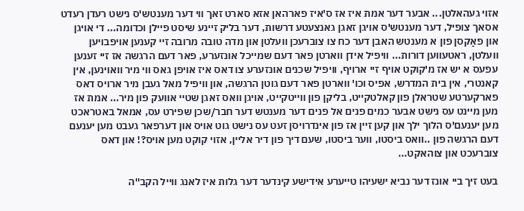אזוי געהאלטן... אבער דער אמת איז אז ס'איז פארהאן אזא סארט זאך ווי דער מענטש'ס נישט רעדן רעדט אסאך צופיל, דער מענטש'ס אויגן זאגן גאנצעטע דרשות, דער בליק זיינע שיסט פיילן וכדומה... די אויגן און פאַקסן פון א מענטש האבן דער כח צו צוברעכן וועלטן און מדה טובה מרובה זיי קענען אויפבויען וועלטן, ראטעווען דורות... וויפיל אידן ווארטן פאר דעם שמייכל אונזערע, פאר דעם הרגשה אז זיי זענען עפעס א יש אז מ'קוקט אויף זיי ארויף, וויפיל שכנים אונזערע צו דאס איז אויפן גאס ווי מיר וואוינען, אין קאנטרי, אין בית המדרש, אפיס וכו' ווארטן פאר דעם גוטן הרגשה, און וויפיל מאל געבן מיר ארויס דאס פארקערטע שטראלן פון קאלטקייט, בליקן פון ווייטקייט, אויגן וואס זאגן שטיי אוועק פון מיר... אמת אז מען מיינט עס נישט אבער כמים פנים אל פנים דער מענטש דער חבר/שכן שפירט עס, אמאל באטראכט מען יענעם'ס הלוך ילך און קען זיין אז פון אינדרויסן זעט עס נישט גוט אויס און דערפאר געבט מען יענעם דעם הרגשה פון ..וואס ביסטו, ווער ביסטו, שעם דיך פון דיר אליין, אזוי קוקט מען אויס?! און דאס צוברעכט און צוהאקט...

בעט זיך ביי אונז דער נביא ישעיהו טייערע אידישע קינדער דער גלות איז לאנג ווייל הקב"ה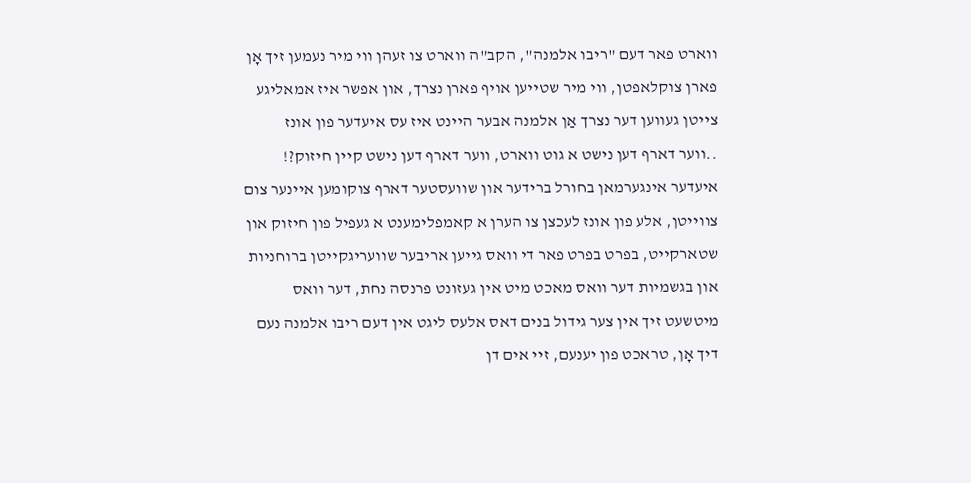ווארט פאר דעם "ריבו אלמנה", הקב"ה ווארט צו זעהן ווי מיר נעמען זיך אָן פארן צוקלאפטן, ווי מיר שטייען אויף פארן נצרך, און אפשר איז אמאליגע צייטן געווען דער נצרך אַן אלמנה אבער היינט איז עס איעדער פון אונז ..ווער דארף דען נישט א גוט ווארט, ווער דארף דען נישט קיין חיזוק?! איעדער אינגערמאן בחורל ברידער און שוועסטער דארף צוקומען איינער צום צווייטן, אלע פון אונז לעכצן צו הערן א קאמפלימענט א געפיל פון חיזוק און שטארקייט, בפרט בפרט פאר די וואס גייען אריבער שוועריגקייטן ברוחניות און בגשמיות דער וואס מאכט מיט אין געזונט פרנסה נחת, דער וואס מיטשעט זיך אין צער גידול בנים דאס אלעס ליגט אין דעם ריבו אלמנה נעם דיך אָן, טראכט פון יענעם, זיי אים דן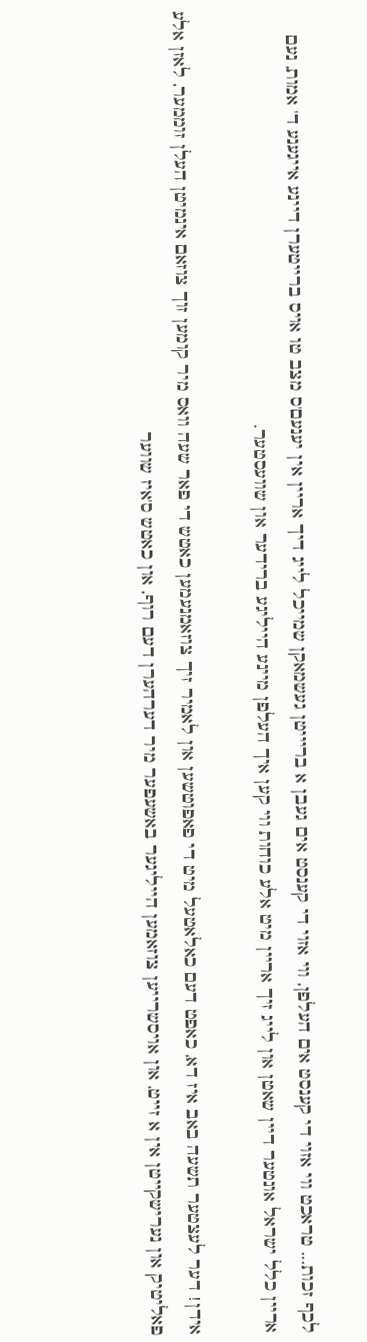לכף זכות... טראכט ווי אזוי די קענסט אים העלפן, ווי אזוי די קענסט אים געבן א בריייטן געשמאקן שמייכל לייג דיך אריין אין יענעם'ס מצב טו אויס ברייטערן דיינע אייגענע ד' אמות, נעם אריין כלל ישראל אונטער דיין שאטן און לייג זיך אריין מיט אלע כוחות ווי קען איך העלפן מיינע הייליגע ברידער און שוועסטער.

אידן! דער לעצטער תשעה באב איז דא, כאפט דעם כאלאטעל מיט די פאפוטשען און לאמיר זיך צוזאמנעמען כאטש די פאר שעה וואס מיר קומען זוך צוזאם אינמיטן העלן זוממער, לאזן אלע פאליטיק און נערישקייטן אין א זייט, און אויסשרייען צוזאמען הייליגער באשעפער מיר דערהערן דעם רוף, און כאטש ס'איז שווער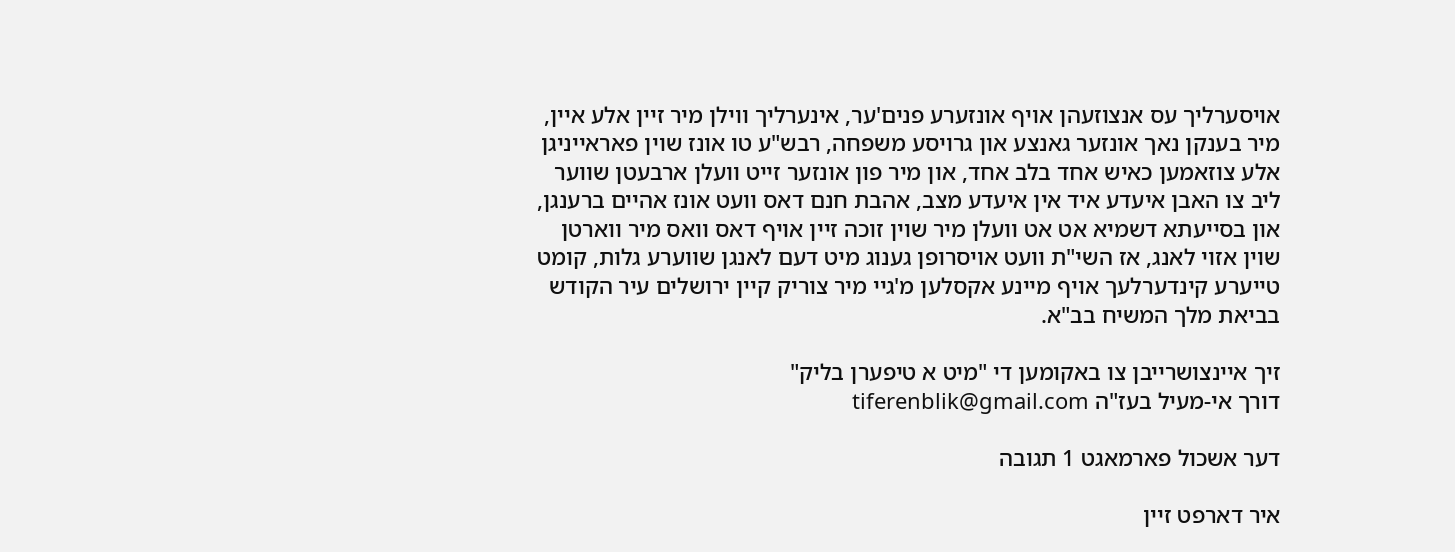אויסערליך עס אנצוזעהן אויף אונזערע פנים'ער, אינערליך ווילן מיר זיין אלע איין, מיר בענקן נאך אונזער גאנצע און גרויסע משפחה, רבש"ע טו אונז שוין פאראייניגן אלע צוזאמען כאיש אחד בלב אחד, און מיר פון אונזער זייט וועלן ארבעטן שווער ליב צו האבן איעדע איד אין איעדע מצב, אהבת חנם דאס וועט אונז אהיים ברענגן, און בסייעתא דשמיא אט אט וועלן מיר שוין זוכה זיין אויף דאס וואס מיר ווארטן שוין אזוי לאנג, אז השי"ת וועט אויסרופן גענוג מיט דעם לאנגן שווערע גלות, קומט טייערע קינדערלעך אויף מיינע אקסלען מ'גיי מיר צוריק קיין ירושלים עיר הקודש בביאת מלך המשיח בב"א.

זיך איינצושרייבן צו באקומען די "מיט א טיפערן בליק"
דורך אי-מעיל בעז"ה tiferenblik@gmail.com

דער אשכול פארמאגט 1 תגובה

איר דארפט זיין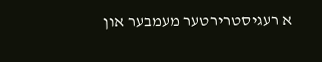א רעגיסטרירטער מעמבער און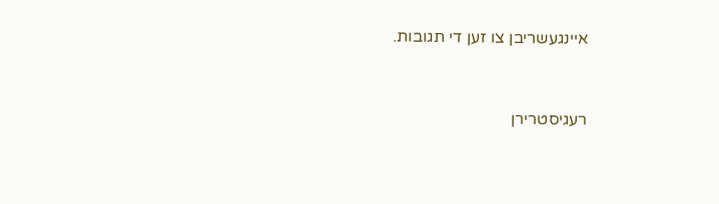איינגעשריבן צו זען די תגובות.


רעגיסטרירן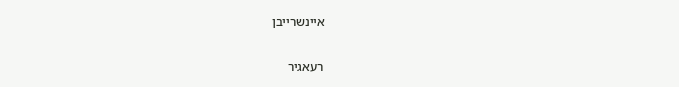איינשרייבן

רעאגיר